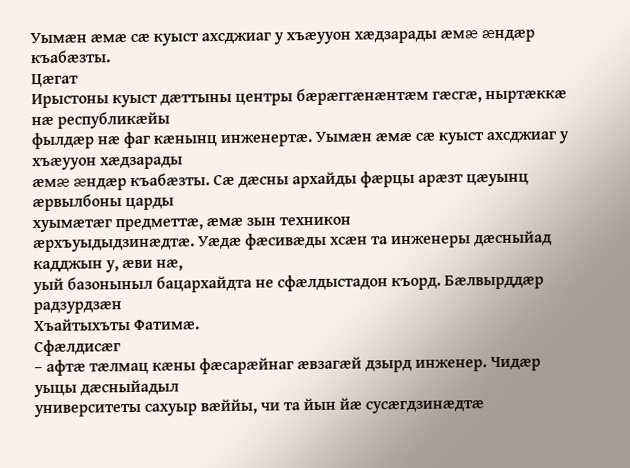Уымæн æмæ сæ куыст ахсджиаг у хъæууон хæдзарады æмæ æндæр къабæзты.
Цæгат
Ирыстоны куыст дæттыны центры бæрæггæнæнтæм гæсгæ, ныртæккæ нæ республикæйы
фылдæр нæ фаг кæнынц инженертæ. Уымæн æмæ сæ куыст ахсджиаг у хъæууон хæдзарады
æмæ æндæр къабæзты. Сæ дæсны архайды фæрцы арæзт цæуынц æрвылбоны царды
хуымæтæг предметтæ, æмæ зын техникон
æрхъуыдыдзинæдтæ. Уæдæ фæсивæды хсæн та инженеры дæсныйад кадджын у, æви нæ,
уый базоныныл бацархайдта не сфæлдыстадон къорд. Бæлвырддæр радзурдзæн
Хъайтыхъты Фатимæ.
Сфæлдисæг
– афтæ тæлмац кæны фæсарæйнаг æвзагæй дзырд инженер. Чидæр уыцы дæсныйадыл
университеты сахуыр вæййы, чи та йын йæ сусæгдзинæдтæ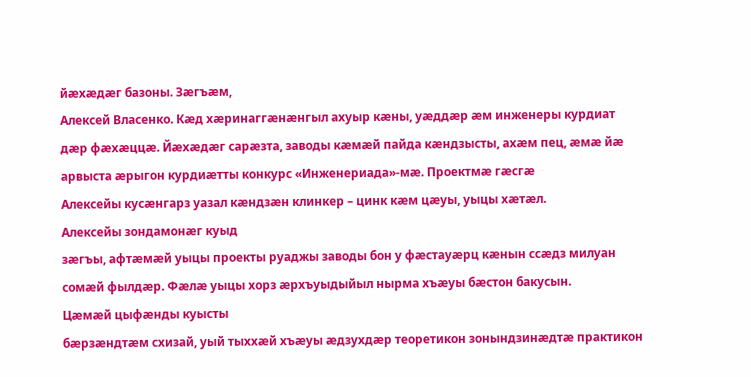йæхæдæг базоны. Зæгъæм,
Алексей Власенко. Кæд хæринаггæнæнгыл ахуыр кæны, уæддæр æм инженеры курдиат
дæр фæхæццæ. Йæхæдæг сарæзта, заводы кæмæй пайда кæндзысты, ахæм пец, æмæ йæ
арвыста æрыгон курдиæтты конкурс «Инженериада»-мæ. Проектмæ гæсгæ
Алексейы кусæнгарз уазал кæндзæн клинкер – цинк кæм цæуы, уыцы хæтæл.
Алексейы зондамонæг куыд
зæгъы, афтæмæй уыцы проекты руаджы заводы бон у фæстауæрц кæнын ссæдз милуан
сомæй фылдæр. Фæлæ уыцы хорз æрхъуыдыйыл нырма хъæуы бæстон бакусын.
Цæмæй цыфæнды куысты
бæрзæндтæм схизай, уый тыххæй хъæуы æдзухдæр теоретикон зонындзинæдтæ практикон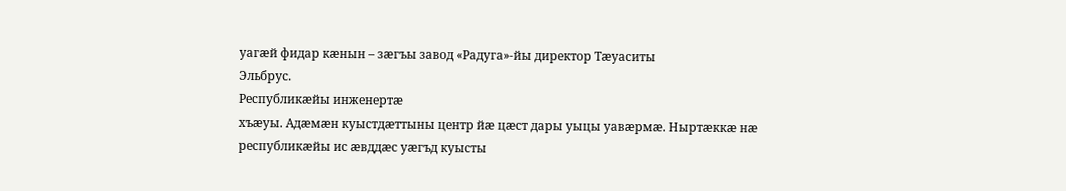уагæй фидар кæнын – зæгъы завод «Радуга»-йы директор Тæуаситы
Эльбрус.
Республикæйы инженертæ
хъæуы. Адæмæн куыстдæттыны центр йæ цæст дары уыцы уавæрмæ. Ныртæккæ нæ
республикæйы ис æвддæс уæгъд куысты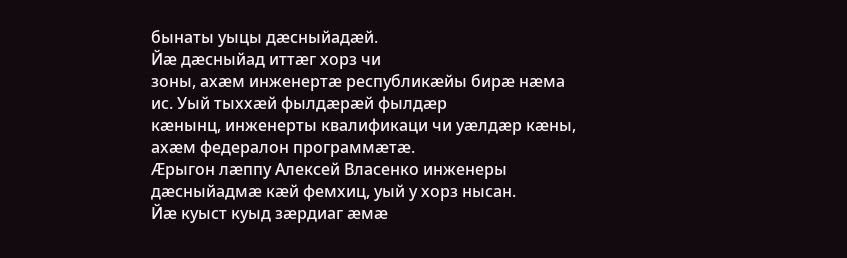бынаты уыцы дæсныйадæй.
Йæ дæсныйад иттæг хорз чи
зоны, ахæм инженертæ республикæйы бирæ нæма ис. Уый тыххæй фылдæрæй фылдæр
кæнынц, инженерты квалификаци чи уæлдæр кæны, ахæм федералон программæтæ.
Æрыгон лæппу Алексей Власенко инженеры дæсныйадмæ кæй фемхиц, уый у хорз нысан.
Йæ куыст куыд зæрдиаг æмæ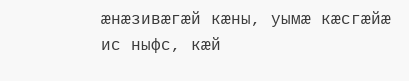æнæзивæгæй кæны, уымæ кæсгæйæ ис ныфс, кæй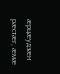æрцæудзæн
рæстæг, æмæ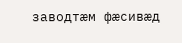заводтæм фæсивæд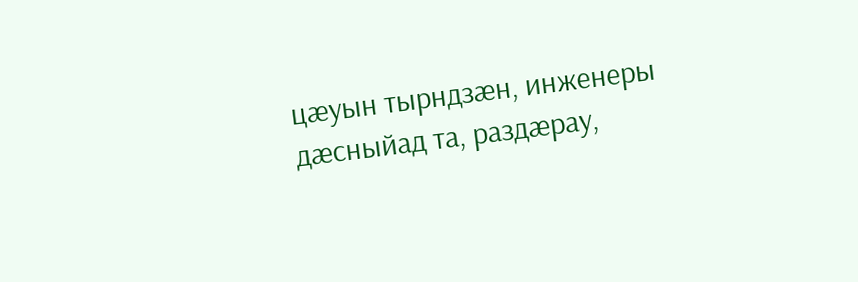цæуын тырндзæн, инженеры дæсныйад та, раздæрау,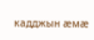кадджын æмæ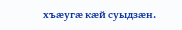хъæугæ кæй суыдзæн.